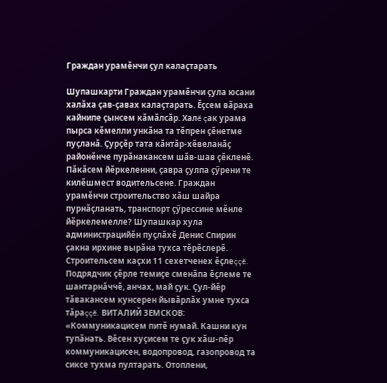Граждан урамĕнчи çул калаçтарать

Шупашкарти Граждан урамĕнчи çула юсани халăха çав-çавах калаçтарать. Ĕçсем вăраха кайнипе çынсем кăмăлсăр. Халĕ çак урама пырса кĕмелли ункăна та тĕпрен çĕнетме пуçланă. Çурçĕр тата кăнтăр-хĕвеланăç районĕнче пурăнакансем шăв-шав çĕкленĕ. Пăкăсем йĕркеленни, çавра çулпа çӳрени те килĕшмест водительсене. Граждан урамĕнчи строительство хăш шайра пурнăçланать, транспорт çӳрессине мĕнле йĕркелемелле? Шупашкар хула администрацийĕн пуçлăхĕ Денис Спирин çакна ирхине вырăна тухса тĕрĕслерĕ. Строительсем каçхи 11 сехетченех ĕçлеççĕ. Подрядчик çĕрле темиçе сменăпа ĕçлеме те шантарнăччĕ, анчах, май çук. Çул-йĕр тăвакансем кунсерен йывăрлăх умне тухса тăраççĕ. ВИТАЛИЙ ЗЕМСКОВ: «Коммуникацисем питĕ нумай. Кашни кун тупăнать. Вĕсен хуçисем те çук хăш-пĕр коммуникацисен, водопровод, газопровод та сиксе тухма пултарать. Отоплени,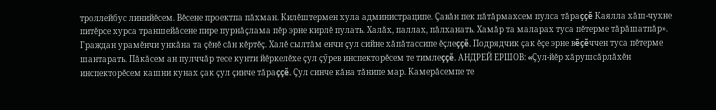троллейбус линийĕсем. Вĕсене проектпа пăхман. Килĕштермен хула администраципе. Çавăн пек пăтăрмахсем пулса тăраççĕ Каялла хăш-чухне питĕрсе хурса траншейăсене пире пурнăçлама пĕр эрне кирлĕ пулать. Халăх, паллах, пăлханать. Хамăр та маларах туса пĕтерме тăрăшатпăр». Граждан урамĕнчи ункăна та çĕнĕ сăн кĕртĕç. Халĕ сылтăм енчи çул сийне хăпăтассипе ĕçлеççĕ. Подрядчик çак ĕçе эрне вĕçĕччен туса пĕтерме шантарать. Пăкăсем ан пулччăр тесе кунти йĕркелĕхе çул çӳрев инспекторĕсем те тимлеççĕ. АНДРЕЙ ЕРШОВ: «Çул-йĕр хăрушсăрлăхĕн инспекторĕсем кашни кунах çак çул çинче тăраççĕ. Çул синче кăна тăнипе мар. Камерăсемпе те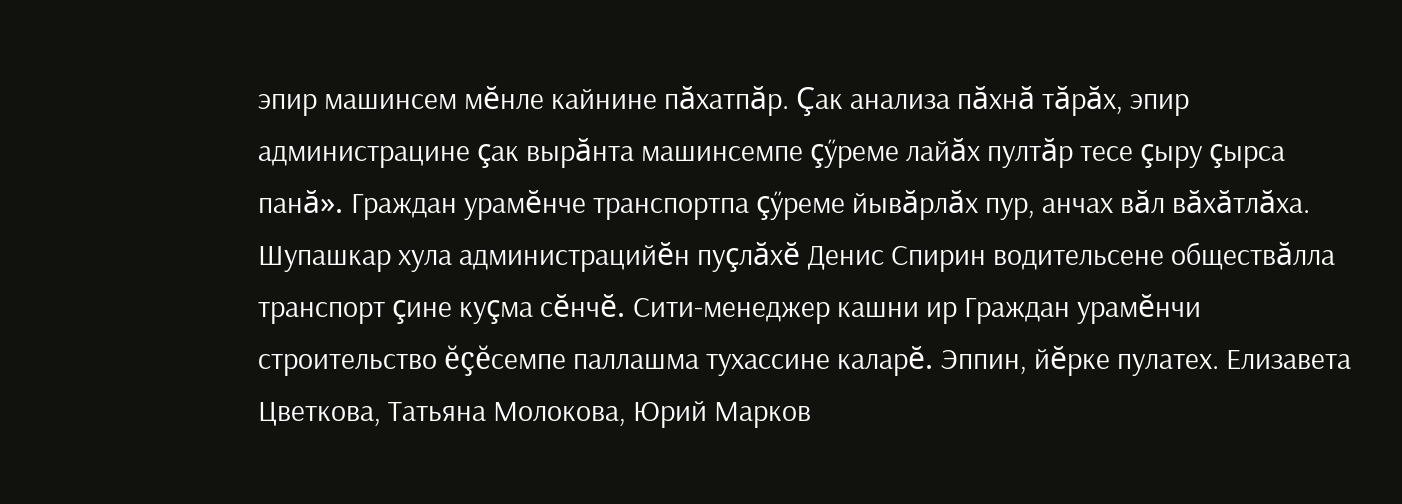эпир машинсем мĕнле кайнине пăхатпăр. Çак анализа пăхнă тăрăх, эпир администрацине çак вырăнта машинсемпе çӳреме лайăх пултăр тесе çыру çырса панă». Граждан урамĕнче транспортпа çӳреме йывăрлăх пур, анчах вăл вăхăтлăха. Шупашкар хула администрацийĕн пуçлăхĕ Денис Спирин водительсене обществăлла транспорт çине куçма сĕнчĕ. Сити-менеджер кашни ир Граждан урамĕнчи строительство ĕçĕсемпе паллашма тухассине каларĕ. Эппин, йĕрке пулатех. Елизавета Цветкова, Татьяна Молокова, Юрий Марков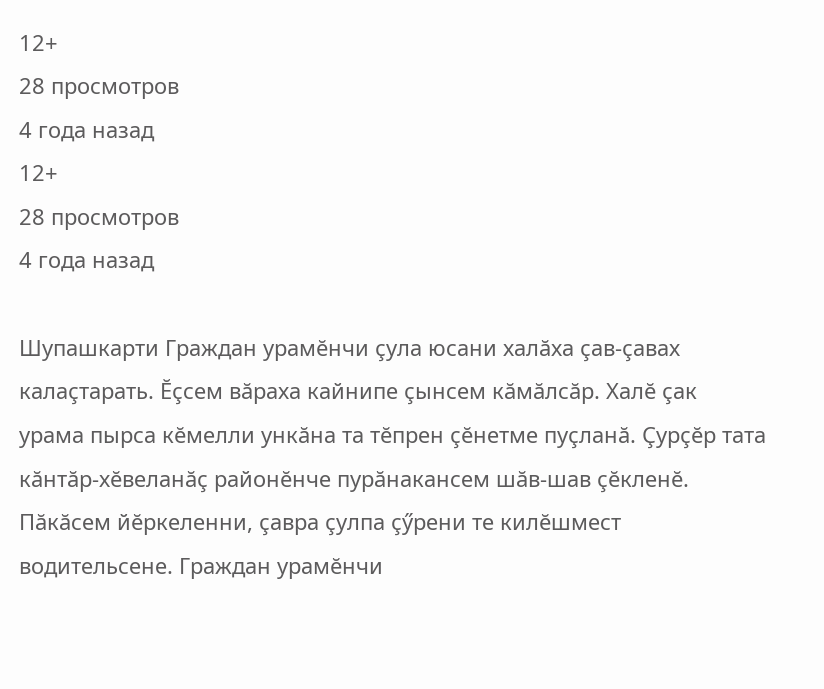12+
28 просмотров
4 года назад
12+
28 просмотров
4 года назад

Шупашкарти Граждан урамĕнчи çула юсани халăха çав-çавах калаçтарать. Ĕçсем вăраха кайнипе çынсем кăмăлсăр. Халĕ çак урама пырса кĕмелли ункăна та тĕпрен çĕнетме пуçланă. Çурçĕр тата кăнтăр-хĕвеланăç районĕнче пурăнакансем шăв-шав çĕкленĕ. Пăкăсем йĕркеленни, çавра çулпа çӳрени те килĕшмест водительсене. Граждан урамĕнчи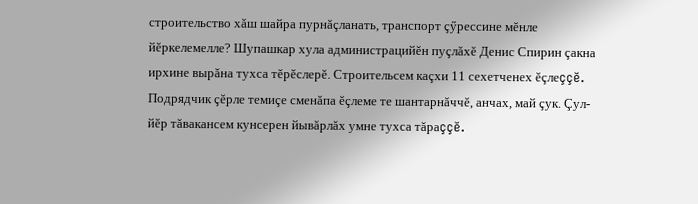строительство хăш шайра пурнăçланать, транспорт çӳрессине мĕнле йĕркелемелле? Шупашкар хула администрацийĕн пуçлăхĕ Денис Спирин çакна ирхине вырăна тухса тĕрĕслерĕ. Строительсем каçхи 11 сехетченех ĕçлеççĕ. Подрядчик çĕрле темиçе сменăпа ĕçлеме те шантарнăччĕ, анчах, май çук. Çул-йĕр тăвакансем кунсерен йывăрлăх умне тухса тăраççĕ.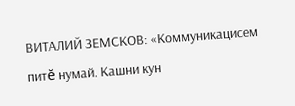ВИТАЛИЙ ЗЕМСКОВ: «Коммуникацисем питĕ нумай. Кашни кун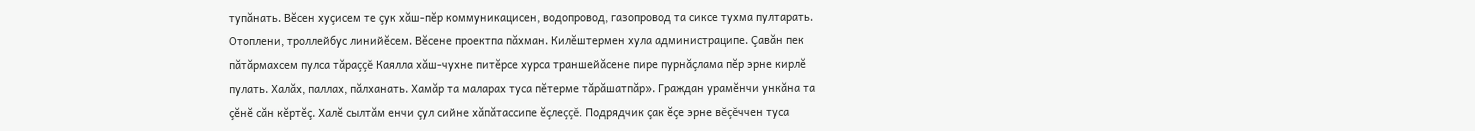тупăнать. Вĕсен хуçисем те çук хăш-пĕр коммуникацисен, водопровод, газопровод та сиксе тухма пултарать. Отоплени, троллейбус линийĕсем. Вĕсене проектпа пăхман. Килĕштермен хула администраципе. Çавăн пек пăтăрмахсем пулса тăраççĕ Каялла хăш-чухне питĕрсе хурса траншейăсене пире пурнăçлама пĕр эрне кирлĕ пулать. Халăх, паллах, пăлханать. Хамăр та маларах туса пĕтерме тăрăшатпăр». Граждан урамĕнчи ункăна та çĕнĕ сăн кĕртĕç. Халĕ сылтăм енчи çул сийне хăпăтассипе ĕçлеççĕ. Подрядчик çак ĕçе эрне вĕçĕччен туса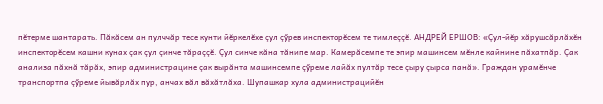пĕтерме шантарать. Пăкăсем ан пулччăр тесе кунти йĕркелĕхе çул çӳрев инспекторĕсем те тимлеççĕ. АНДРЕЙ ЕРШОВ: «Çул-йĕр хăрушсăрлăхĕн инспекторĕсем кашни кунах çак çул çинче тăраççĕ. Çул синче кăна тăнипе мар. Камерăсемпе те эпир машинсем мĕнле кайнине пăхатпăр. Çак анализа пăхнă тăрăх, эпир администрацине çак вырăнта машинсемпе çӳреме лайăх пултăр тесе çыру çырса панă». Граждан урамĕнче транспортпа çӳреме йывăрлăх пур, анчах вăл вăхăтлăха. Шупашкар хула администрацийĕн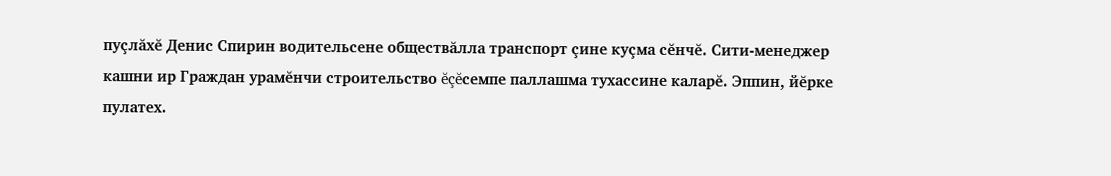пуçлăхĕ Денис Спирин водительсене обществăлла транспорт çине куçма сĕнчĕ. Сити-менеджер кашни ир Граждан урамĕнчи строительство ĕçĕсемпе паллашма тухассине каларĕ. Эппин, йĕрке пулатех.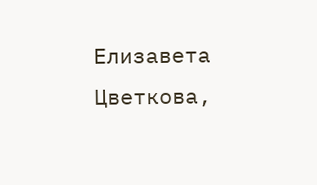Елизавета Цветкова,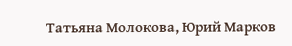Татьяна Молокова, Юрий Марков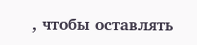, чтобы оставлять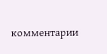комментарии